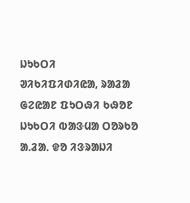ᱡᱩᱠᱛᱤ
ᱣᱤᱠᱤᱯᱤᱰᱤᱭᱟ, ᱨᱟᱲᱟ ᱜᱮᱭᱟᱱ ᱯᱩᱛᱷᱤ ᱠᱷᱚᱱ
ᱡᱩᱠᱛᱤ ᱵᱟᱝᱢᱟ ᱛᱚᱨᱠᱚ ᱟᱹᱲᱟᱹ ᱫᱚ ᱤᱝᱨᱟᱡᱤ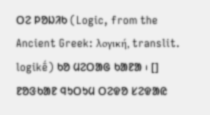ᱛᱮ ᱞᱚᱡᱤᱠ (Logic, from the Ancient Greek: λογική, translit. logikḗ) ᱠᱚ ᱢᱮᱛᱟᱜ ᱠᱟᱱᱟ ᱾ [] ᱱᱚᱝᱠᱟᱱ ᱧᱩᱛᱩᱢ ᱛᱮᱫᱚ ᱥᱮᱫᱟᱭ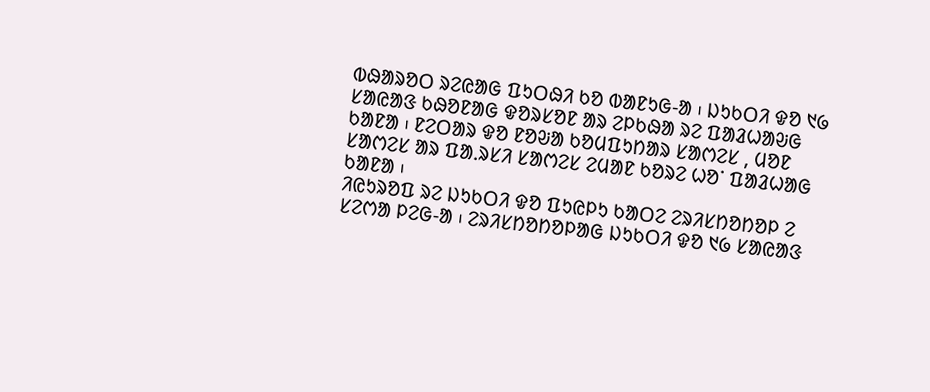ᱵᱷᱟᱨᱚᱛ ᱨᱮᱭᱟᱜ ᱯᱩᱛᱷᱤ ᱠᱚ ᱵᱟᱱᱩᱜ-ᱟ ᱾ ᱡᱩᱠᱛᱤ ᱫᱚ ᱑᱙ ᱥᱟᱭᱟᱝ ᱠᱷᱚᱱᱟᱜ ᱫᱚᱨᱥᱚᱱ ᱟᱨ ᱮᱞᱠᱷᱟ ᱨᱮ ᱯᱟᱲᱦᱟᱶᱜ ᱠᱟᱱᱟ ᱾ ᱱᱮᱛᱟᱨ ᱫᱚ ᱱᱚᱶᱟ ᱠᱚᱢᱯᱩᱴᱟᱨ ᱥᱟᱬᱮᱥ , ᱢᱚᱱ ᱥᱟᱬᱮᱥ ᱟᱨ ᱯᱟᱹᱨᱥᱤ ᱥᱟᱬᱮᱥ ᱮᱢᱟᱱ ᱠᱚᱨᱮ ᱦᱚᱸ ᱯᱟᱲᱦᱟᱜ ᱠᱟᱱᱟ ᱾
ᱤᱭᱩᱨᱚᱯ ᱨᱮ ᱡᱩᱠᱛᱤ ᱫᱚ ᱯᱩᱭᱞᱩ ᱠᱟᱛᱮ ᱮᱨᱤᱥᱴᱚᱴᱚᱞ ᱮ ᱥᱮᱬᱟ ᱞᱮᱜ-ᱟ ᱾ ᱮᱨᱤᱥᱴᱚᱴᱚᱞᱟᱜ ᱡᱩᱠᱛᱤ ᱫᱚ ᱑᱙ ᱥᱟᱭᱟᱝ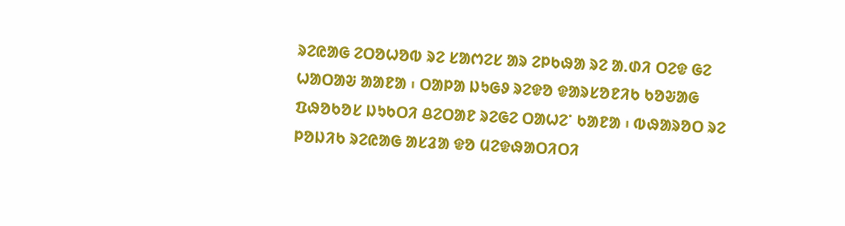ᱨᱮᱭᱟᱜ ᱮᱛᱚᱦᱚᱵ ᱨᱮ ᱥᱟᱬᱮᱥ ᱟᱨ ᱮᱞᱠᱷᱟ ᱨᱮ ᱟᱹᱰᱤ ᱛᱮᱫ ᱜᱮ ᱦᱟᱛᱟᱶ ᱟᱟᱱᱟ ᱾ ᱛᱟᱞᱟ ᱡᱩᱜᱽ ᱨᱮᱫᱚ ᱫᱟᱨᱥᱚᱱᱤᱠ ᱠᱚᱶᱟᱜ ᱯᱷᱚᱠᱚᱥ ᱡᱩᱠᱛᱤ ᱪᱮᱛᱟᱱ ᱨᱮᱜᱮ ᱛᱟᱦᱮᱸ ᱠᱟᱱᱟ ᱾ ᱵᱷᱟᱨᱚᱛ ᱨᱮ ᱞᱚᱡᱤᱠ ᱨᱮᱭᱟᱜ ᱟᱥᱲᱟ ᱫᱚ ᱢᱮᱫᱷᱟᱛᱤᱛᱤ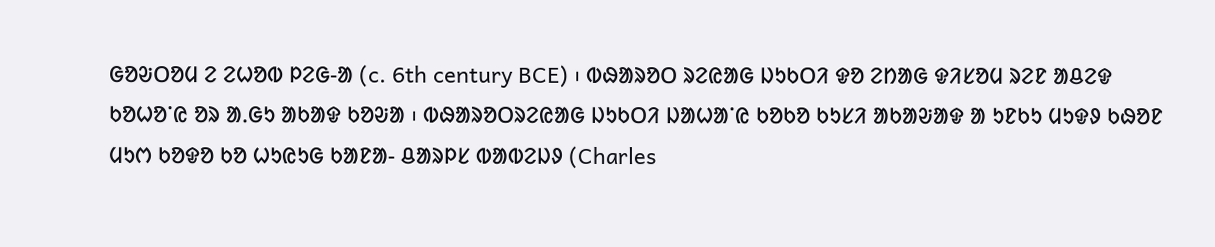ᱜᱚᱶᱛᱚᱢ ᱮ ᱮᱦᱚᱵ ᱞᱮᱜ-ᱟ (c. 6th century BCE) ᱾ ᱵᱷᱟᱨᱚᱛ ᱨᱮᱭᱟᱜ ᱡᱩᱠᱛᱤ ᱫᱚ ᱮᱴᱟᱜ ᱫᱤᱥᱚᱢ ᱨᱮᱱ ᱟᱪᱮᱫ ᱠᱚᱦᱚᱸᱭ ᱚᱨ ᱟᱹᱜᱩ ᱟᱠᱟᱫ ᱠᱚᱶᱟ ᱾ ᱵᱷᱟᱨᱚᱛᱨᱮᱭᱟᱜ ᱡᱩᱠᱛᱤ ᱡᱟᱦᱟᱸᱭ ᱠᱚᱠᱚ ᱠᱩᱥᱤ ᱟᱠᱟᱶᱟᱫ ᱟ ᱩᱱᱠᱩ ᱢᱩᱫᱽ ᱠᱷᱚᱱ ᱢᱩᱬ ᱠᱚᱫᱚ ᱠᱚ ᱦᱩᱭᱩᱜ ᱠᱟᱱᱟ- ᱪᱟᱨᱞᱥ ᱵᱟᱵᱮᱡᱽ (Charles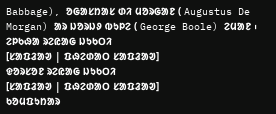Babbage), ᱚᱜᱟᱥᱴᱟᱥ ᱰᱤ ᱢᱚᱨᱜᱟᱱ ( Augustus De Morgan) ᱟᱨ ᱡᱚᱨᱡᱽ ᱵᱩᱞᱮ ( George Boole) ᱮᱢᱟᱱ ᱾
ᱮᱞᱠᱷᱟ ᱨᱮᱭᱟᱜ ᱡᱩᱠᱛᱤ
[ᱥᱟᱯᱲᱟᱣ | ᱯᱷᱮᱰᱟᱛ ᱥᱟᱯᱲᱟᱣ]
ᱫᱚᱨᱥᱚᱱ ᱨᱮᱭᱟᱜ ᱡᱩᱠᱛᱤ
[ᱥᱟᱯᱲᱟᱣ | ᱯᱷᱮᱰᱟᱛ ᱥᱟᱯᱲᱟᱣ]
ᱠᱚᱢᱯᱩᱴᱟᱨ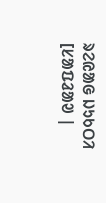ᱨᱮᱭᱟᱜ ᱡᱩᱠᱛᱤ
[ᱥᱟᱯᱲᱟᱣ |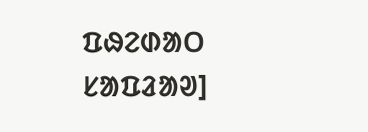ᱯᱷᱮᱰᱟᱛ ᱥᱟᱯᱲᱟᱣ]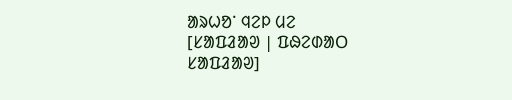ᱟᱨᱦᱚᱸ ᱧᱮᱞ ᱢᱮ
[ᱥᱟᱯᱲᱟᱣ | ᱯᱷᱮᱰᱟᱛ ᱥᱟᱯᱲᱟᱣ]